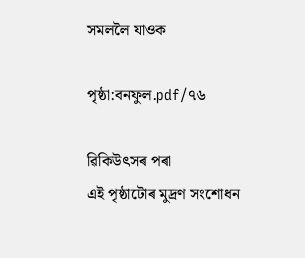সমললৈ যাওক

পৃষ্ঠা:বনফুল.pdf/৭৬

ৱিকিউৎসৰ পৰা
এই পৃষ্ঠাটোৰ মুদ্ৰণ সংশোধন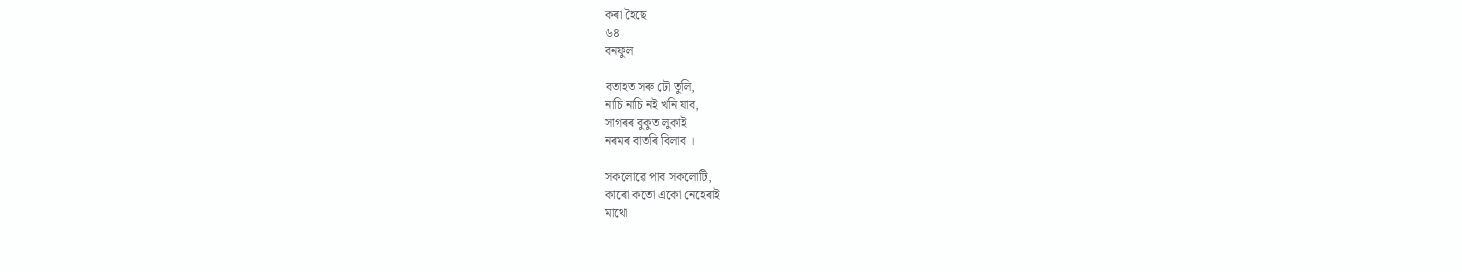কৰা হৈছে
৬৪
বনফুল

বতাহত সৰু ঢৌ তুলি,
নাচি নাচি নই খনি যাব,
সাগৰৰ বুকুত লুকাই
নৰমৰ বাতৰি বিলাব ।

সকলোৱে পাব সকলোটি,
কাৰো কতো একো নেহেৰাই
মাথো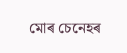মোৰ চেনেহৰ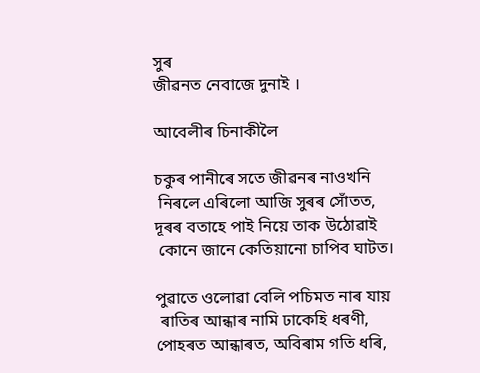সুৰ
জীৱনত নেবাজে দুনাই ।

আবেলীৰ চিনাকীলৈ

চকুৰ পানীৰে সতে জীৱনৰ নাওখনি
 নিৰলে এৰিলো আজি সুৰৰ সোঁতত,
দূৰৰ বতাহে পাই নিয়ে তাক উঠোৱাই
 কোনে জানে কেতিয়ানো চাপিব ঘাটত।

পুৱাতে ওলোৱা বেলি পচিমত নাৰ যায়
 ৰাতিৰ আন্ধাৰ নামি ঢাকেহি ধৰণী,
পোহৰত আন্ধাৰত, অবিৰাম গতি ধৰি,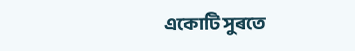একোটি সুৰতে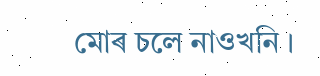মোৰ চলে নাওখনি ।